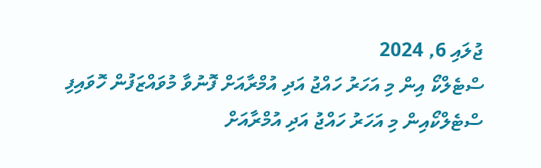ޖުލައި 6, 2024
ސްޓެލްކޯ އިން މި އަހަރު ހައްޖު އަދި އުމްރާއަށް ފޮނުވާ މުވައްޒަފުން ހޮވައިފި
ސްޓެލްކޯއިން މި އަހަރު ހައްޖު އަދި އުމްރާއަށް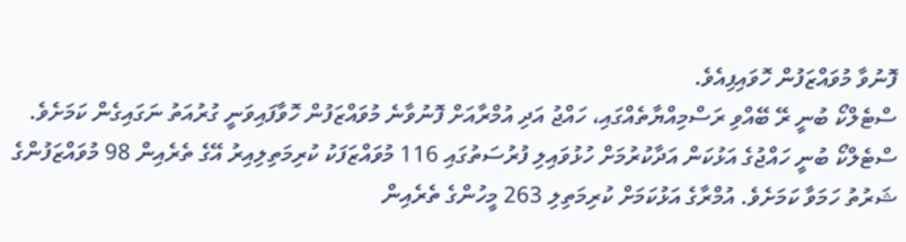ފޮނުވާ މުވައްޒަފުން ހޮވައިފިއެވެ.
ސްޓެލްކޯ ބުނީ ރޭ ބޭއްވި ރަސްމިއްޔާތެއްގައި، ހައްޖު އަދި އުމްރާއަށް ފޮނުވާނެ މުވައްޒަފުން ހޮވާފައިވަނީ ގުރުއަތު ނަގައިގެން ކަމަށެވެ.
ސްޓެލްކޯ ބުނީ ހައްޖުގެ އަޅުކަން އަދާކުރުމަށް ހުޅުވައިލި ފުރުސަތުގައި 116 މުވައްޒަފަކު ކުރިމަތިލިއިރު އޭގެ ތެރެއިން 98 މުވައްޒަފުންގެ ޝަރުތު ހަމަވާ ކަމަށެވެ. އުމްރާގެ އަޅުކަމަށް ކުރިމަތިލި 263 މީހުންގެ ތެރެއިން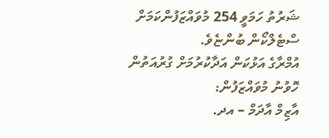ޝަރުތު ހަމަވީ 254 މުވައްޒަފުންކަމަށް ސްޓެލްކޯން ބުންޏެވެ.
އުމްރާގެ އަޅުކަން އަދާކުރުމަށް ގުރުއަތުން ހޮވުނު މުވައްޒަފުން:
އާޒިމް އާދަމް – އދ.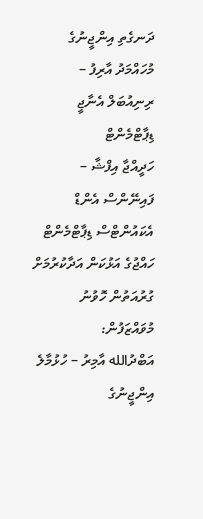ދަނގެތި އިންޖީނުގެ
މުހައްމަދު އާރިފު – ރިނިއުބަލް އެނާޖީ ޑިޕާޓްމެންޓް
ހަދީއްޖާ އިފްޝާ – ފައިނޭންސް އެންޑް އެކައުންޓްސް ޑިޕާޓްމެންޓް
ހައްޖުގެ އަޅުކަން އަދާކުރުމަށް ގުރުއަތުން ހޮވުނު މުވައްޒަފުން:
އަބްދުالله އާމިރު – ހުޅުމާލެ އިންޖީނުގެ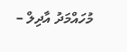މުހައްމަދު އާދިލް –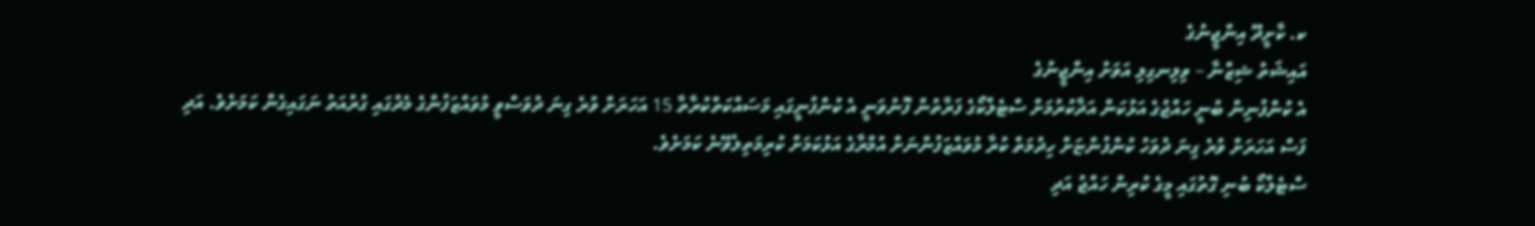ކ. ކާށީދޫ އިންޖީނުގެ
އައިޝަތު ޝިޒްނާ – ވިލިނގިލި އަވަށު އިންޖީނުގެ
އެ ކުންފުނިން ބުނީ ހައްޖުގެ އަޅުކަން އަދާކުރުމަށް ސްޓެލްކޯގެ ފަރާތުން ފޮނުވަނީ އެ ކުންފުނީގައި މަސައްކަތްކުރާތާ 15 އަހަރަށް ވުރެ ގިނަ ދުވަސްވީ މުވައްޒަފުންގެ މެދުގައި ގުރުއަތު ނަގައިގެން ކަމަށެވެ. އަދި ފަސް އަހަރަށް ވުރެ ގިނަ ދުވަހު ކުންފުންޏަށް ހިދުމަތް ކުރާ މުވައްޒަފުންނަށް އުމްރާގެ އަޅުކަމަށް ކުރިމަތިލެވޭނެ ކަމަށެވެ.
ސްޓެލްކޯ ބުނި ގޮތުގައި މީގެ ކުރިން ހައްޖު އަދި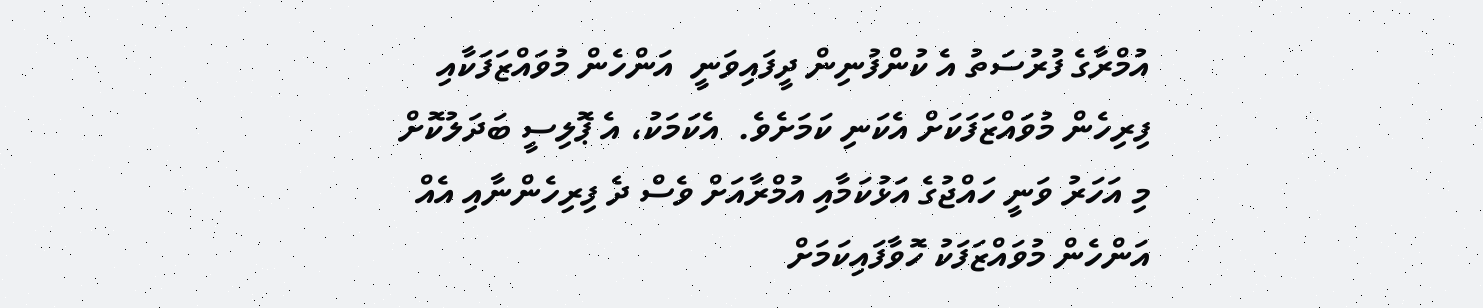އުމްރާގެ ފުރުސަތު އެ ކުންފުނިން ދީފައިވަނީ  އަންހެން މުވައްޒަފަކާއި ފިރިހެން މުވައްޒަފަކަށް އެކަނި ކަމަށެވެ.  އެކަމަކު، އެ ޕޮލިސީ ބަދަލުކޮށް މި އަހަރު ވަނީ ހައްޖުގެ އަޅުކަމާއި އުމްރާއަށް ވެސް ދެ ފިރިހެންނާއި އެއް އަންހެން މުވައްޒަފަކު ހޮވާފައިކަމަށް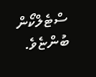ސްޓެލްކޯން ބުންޏެވެ.